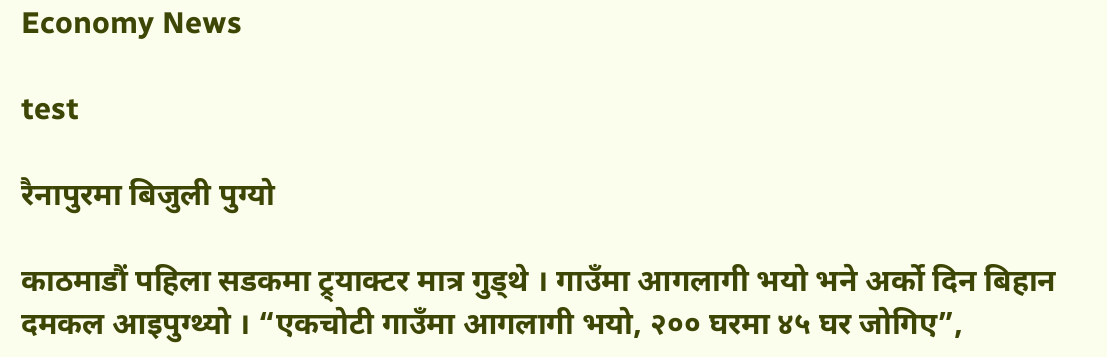Economy News

test

रैनापुरमा बिजुली पुग्यो

काठमाडौं पहिला सडकमा ट्र्याक्टर मात्र गुड्थे । गाउँमा आगलागी भयो भने अर्को दिन बिहान दमकल आइपुग्थ्यो । “एकचोटी गाउँमा आगलागी भयो, २०० घरमा ४५ घर जोगिए”,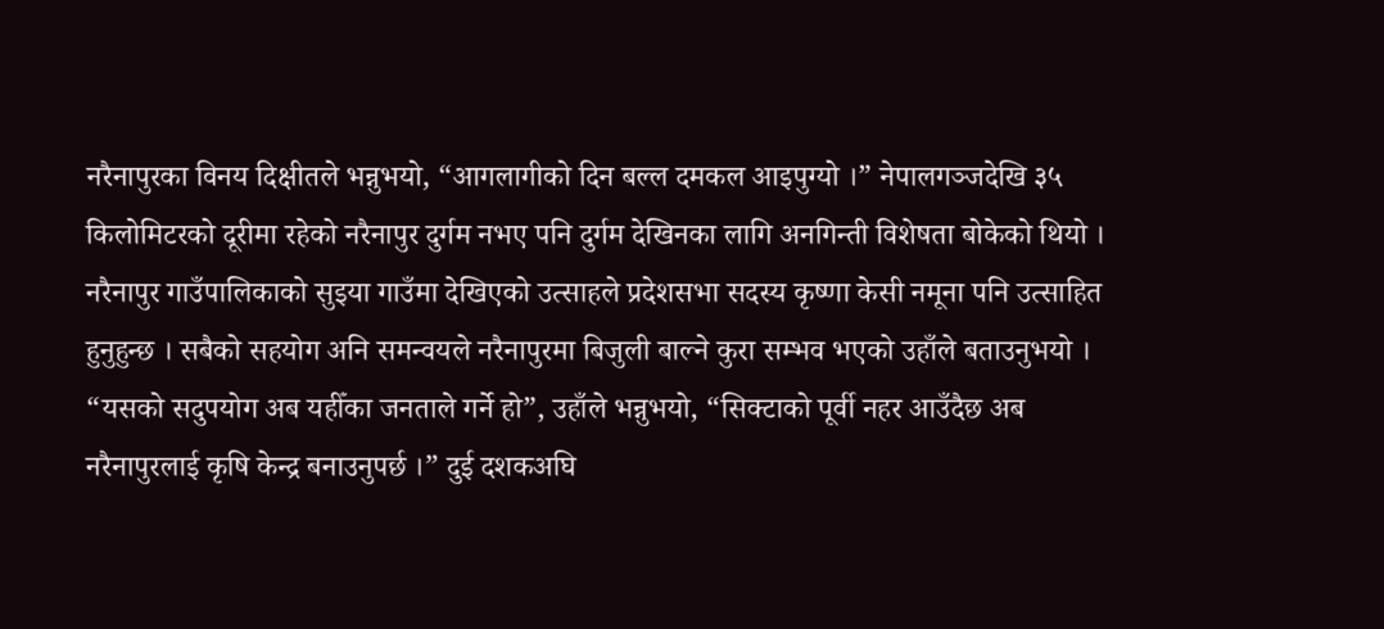नरैनापुरका विनय दिक्षीतले भन्नुभयो, “आगलागीको दिन बल्ल दमकल आइपुग्यो ।” नेपालगञ्जदेखि ३५ किलोमिटरको दूरीमा रहेको नरैनापुर दुर्गम नभए पनि दुर्गम देखिनका लागि अनगिन्ती विशेषता बोकेको थियो । नरैनापुर गाउँपालिकाको सुइया गाउँमा देखिएको उत्साहले प्रदेशसभा सदस्य कृष्णा केसी नमूना पनि उत्साहित हुनुहुन्छ । सबैको सहयोग अनि समन्वयले नरैनापुरमा बिजुली बाल्ने कुरा सम्भव भएको उहाँले बताउनुभयो । “यसको सदुपयोग अब यहीँका जनताले गर्ने हो”, उहाँले भन्नुभयो, “सिक्टाको पूर्वी नहर आउँदैछ अब नरैनापुरलाई कृषि केन्द्र बनाउनुपर्छ ।” दुई दशकअघि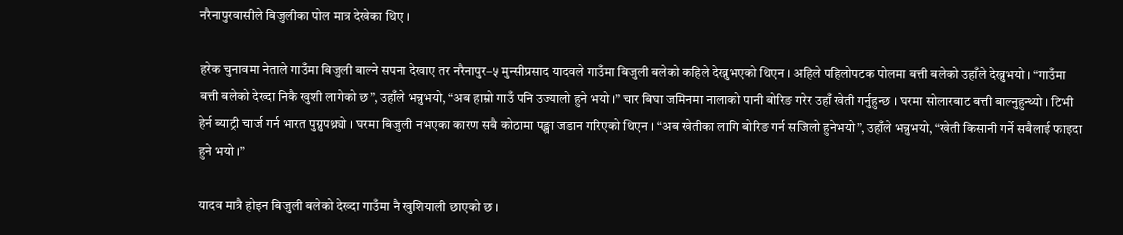नरैनापुरवासीले बिजुलीका पोल मात्र देखेका थिए ।

हरेक चुनावमा नेताले गाउँमा बिजुली बाल्ने सपना देखाए तर नरैनापुर–५ मुन्सीप्रसाद यादवले गाउँमा बिजुली बलेको कहिले देख्नुभएको थिएन । अहिले पहिलोपटक पोलमा बत्ती बलेको उहाँले देख्नुभयो । “गाउँमा बत्ती बलेको देख्दा निकै खुशी लागेको छ”, उहाँले भन्नुभयो, “अब हाम्रो गाउँ पनि उज्यालो हुने भयो ।” चार बिघा जमिनमा नालाको पानी बोरिङ गरेर उहाँ खेती गर्नुहुन्छ । घरमा सोलारबाट बत्ती बाल्नुहुन्थ्यो । टिभी हेर्न ब्याट्री चार्ज गर्न भारत पुग्नुपथ्र्यो । घरमा बिजुली नभएका कारण सबै कोठामा पङ्खा जडान गरिएको थिएन । “अब खेतीका लागि बोरिङ गर्न सजिलो हुनेभयो”, उहाँले भन्नुभयो, “खेती किसानी गर्ने सबैलाई फाइदा हुने भयो ।”

यादव मात्रै होइन बिजुली बलेको देख्दा गाउँमा नै खुशियाली छाएको छ ।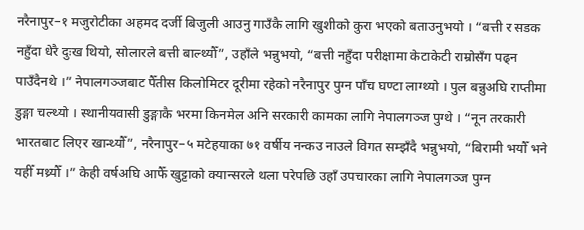नरैनापुर–१ मजुरोटीका अहमद दर्जी बिजुली आउनु गाउँकै लागि खुशीको कुरा भएको बताउनुभयो । “बत्ती र सडक नहुँदा धेरै दुःख थियो, सोलारले बत्ती बाल्थ्यौँ”, उहाँले भन्नुभयो, “बत्ती नहुँदा परीक्षामा केटाकेटी राम्रोसँग पढ्न पाउँदैनथे ।” नेपालगञ्जबाट पैँतीस किलोमिटर दूरीमा रहेको नरैनापुर पुग्न पाँच घण्टा लाग्थ्यो । पुल बन्नुअघि राप्तीमा डुङ्गा चल्थ्यो । स्थानीयवासी डुङ्गाकै भरमा किनमेल अनि सरकारी कामका लागि नेपालगञ्ज पुग्थे । “नून तरकारी भारतबाट लिएर खान्थ्यौँ”, नरैनापुर–५ मटेहयाका ७१ वर्षीय नन्कउ नाउले विगत सम्झँदै भन्नुभयो, “बिरामी भयौँ भने यहीँ मथ्र्यौँ ।” केही वर्षअघि आफैँ खुट्टाको क्यान्सरले थला परेपछि उहाँ उपचारका लागि नेपालगञ्ज पुग्न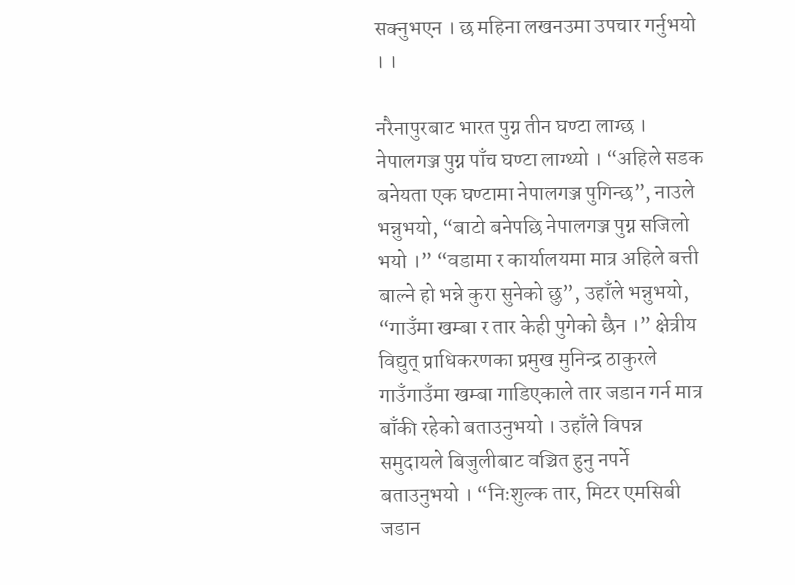सक्नुभएन । छ महिना लखनउमा उपचार गर्नुभयो । ।

नरैनापुरबाट भारत पुग्न तीन घण्टा लाग्छ । नेपालगञ्ज पुग्न पाँच घण्टा लाग्थ्यो । “अहिले सडक बनेयता एक घण्टामा नेपालगञ्ज पुगिन्छ”, नाउले भन्नुभयो, “बाटो बनेपछि नेपालगञ्ज पुग्न सजिलो भयो ।” “वडामा र कार्यालयमा मात्र अहिले बत्ती बाल्ने हो भन्ने कुरा सुनेको छु”, उहाँले भन्नुभयो, “गाउँमा खम्बा र तार केही पुगेको छैन ।” क्षेत्रीय विद्युत् प्राधिकरणका प्रमुख मुनिन्द्र ठाकुरले गाउँगाउँमा खम्बा गाडिएकाले तार जडान गर्न मात्र बाँकी रहेको बताउनुभयो । उहाँले विपन्न समुदायले बिजुलीबाट वञ्चित हुनु नपर्ने बताउनुभयो । “निःशुल्क तार, मिटर एमसिबी जडान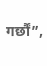गर्छौं”,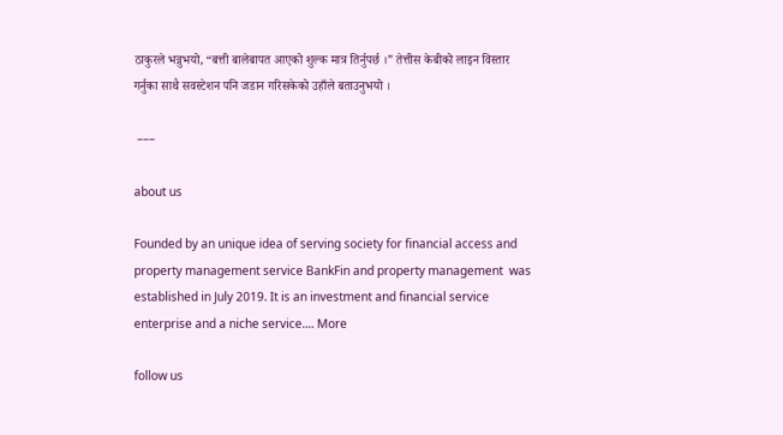ठाकुरले भन्नुभयो, “बत्ती बालेबापत आएको शुल्क मात्र तिर्नुपर्छ ।” तेत्तीस केबीको लाइन विस्तार गर्नुका साथै सवस्टेशन पनि जडान गरिसकेको उहाँले बताउनुभयो ।

 –––

about us

Founded by an unique idea of serving society for financial access and property management service BankFin and property management  was established in July 2019. It is an investment and financial service enterprise and a niche service.... More

follow us